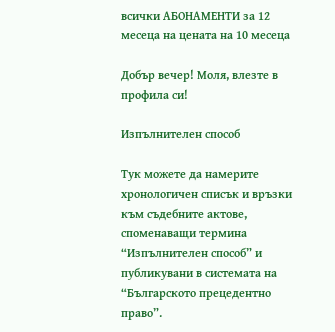всички АБОНАМЕНТИ за 12 месеца на цената на 10 месеца

Добър вечер! Моля, влезте в профила си!

Изпълнителен способ

Тук можете да намерите хронологичен списък и връзки към съдебните актове, споменаващи термина “Изпълнителен способ” и публикувани в системата на “Българското прецедентно право”.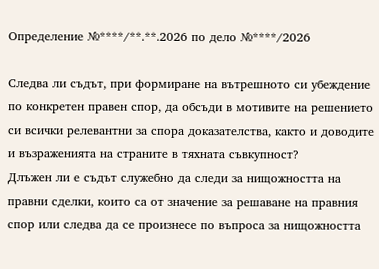Определение №****/**.**.2026 по дело №****/2026

Следва ли съдът, при формиране на вътрешното си убеждение по конкретен правен спор, да обсъди в мотивите на решението си всички релевантни за спора доказателства, както и доводите и възраженията на страните в тяхната съвкупност?
Длъжен ли е съдът служебно да следи за нищожността на правни сделки, които са от значение за решаване на правния спор или следва да се произнесе по въпроса за нищожността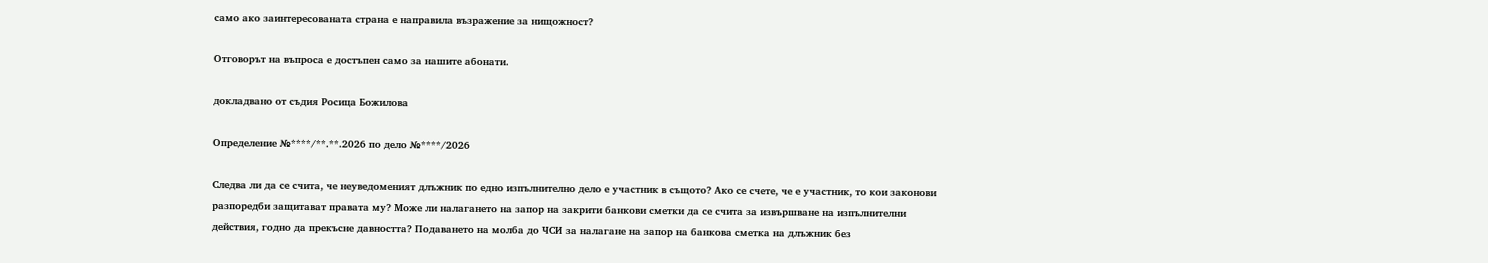само ако заинтересованата страна е направила възражение за нищожност?

Отговорът на въпроса е достъпен само за нашите абонати.

докладвано от съдия Росица Божилова

Определение №****/**.**.2026 по дело №****/2026

Следва ли да се счита, че неуведоменият длъжник по едно изпълнително дело е участник в същото? Ако се счете, че е участник, то кои законови разпоредби защитават правата му? Може ли налагането на запор на закрити банкови сметки да се счита за извършване на изпълнителни действия, годно да прекъсне давността? Подаването на молба до ЧСИ за налагане на запор на банкова сметка на длъжник без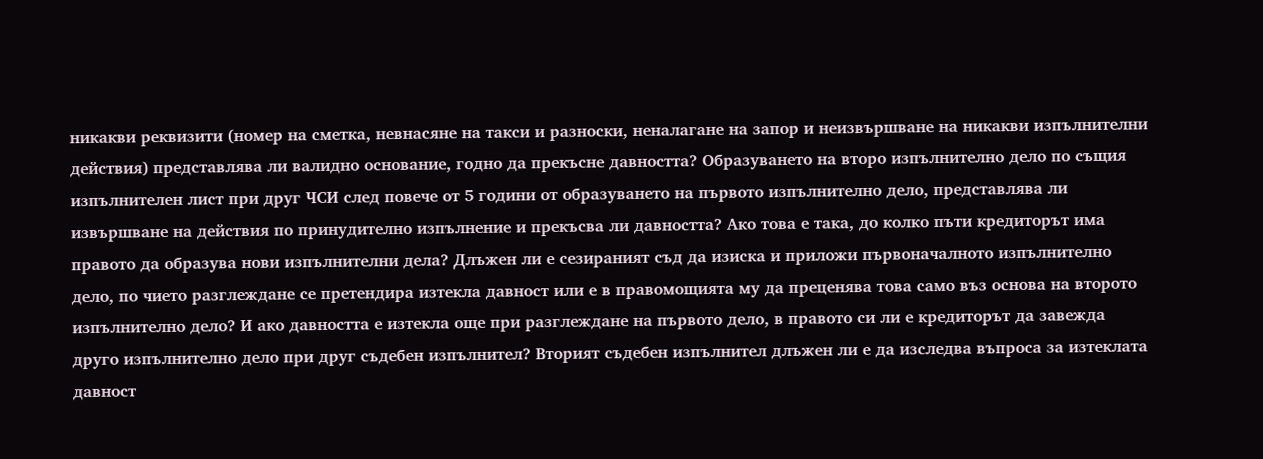никакви реквизити (номер на сметка, невнасяне на такси и разноски, неналагане на запор и неизвършване на никакви изпълнителни действия) представлява ли валидно основание, годно да прекъсне давността? Образуването на второ изпълнително дело по същия изпълнителен лист при друг ЧСИ след повече от 5 години от образуването на първото изпълнително дело, представлява ли извършване на действия по принудително изпълнение и прекъсва ли давността? Ако това е така, до колко пъти кредиторът има правото да образува нови изпълнителни дела? Длъжен ли е сезираният съд да изиска и приложи първоначалното изпълнително дело, по чието разглеждане се претендира изтекла давност или е в правомощията му да преценява това само въз основа на второто изпълнително дело? И ако давността е изтекла още при разглеждане на първото дело, в правото си ли е кредиторът да завежда друго изпълнително дело при друг съдебен изпълнител? Вторият съдебен изпълнител длъжен ли е да изследва въпроса за изтеклата давност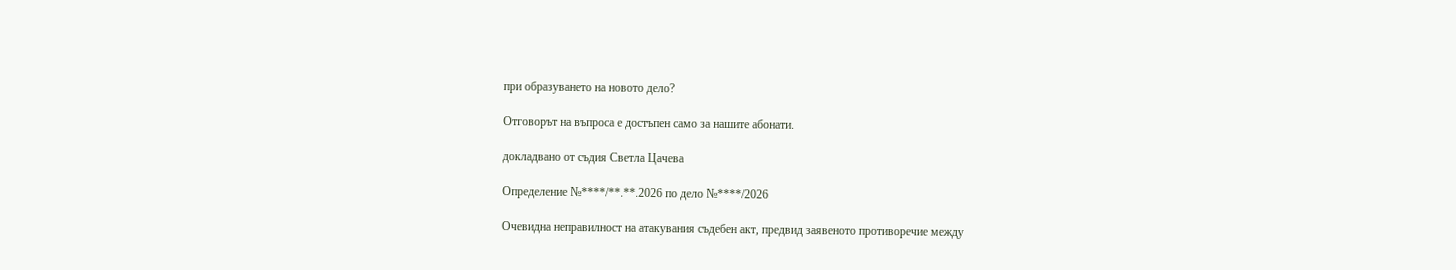при образуването на новото дело?

Отговорът на въпроса е достъпен само за нашите абонати.

докладвано от съдия Светла Цачева

Определение №****/**.**.2026 по дело №****/2026

Очевидна неправилност на атакувания съдебен акт, предвид заявеното противоречие между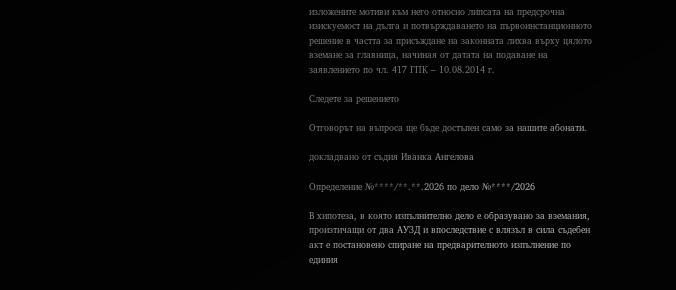изложените мотиви към него относно липсата на предсрочна изискуемост на дълга и потвърждаването на първоинстанционното решение в частта за присъждане на законната лихва върху цялото вземане за главница, начиная от датата на подаване на заявлението по чл. 417 ГПК – 10.08.2014 г.

Следете за решението

Отговорът на въпроса ще бъде достъпен само за нашите абонати.

докладвано от съдия Иванка Ангелова

Определение №****/**.**.2026 по дело №****/2026

В хипотеза, в която изпълнително дело е образувано за вземания, произтичащи от два АУЗД и впоследствие с влязъл в сила съдебен акт е постановено спиране на предварителното изпълнение по единия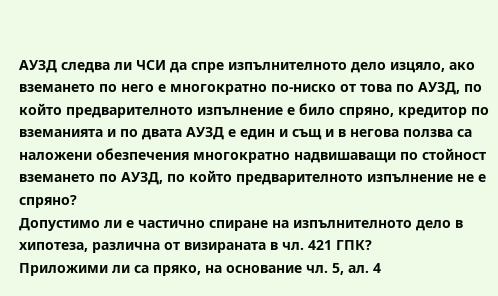АУЗД следва ли ЧСИ да спре изпълнителното дело изцяло, ако вземането по него е многократно по-ниско от това по АУЗД, по който предварителното изпълнение е било спряно, кредитор по вземанията и по двата АУЗД е един и същ и в негова ползва са наложени обезпечения многократно надвишаващи по стойност вземането по АУЗД, по който предварителното изпълнение не е спряно?
Допустимо ли е частично спиране на изпълнителното дело в хипотеза, различна от визираната в чл. 421 ГПК?
Приложими ли са пряко, на основание чл. 5, ал. 4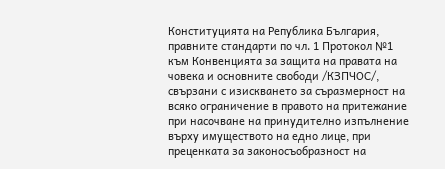Конституцията на Република България, правните стандарти по чл. 1 Протокол №1 към Конвенцията за защита на правата на човека и основните свободи /КЗПЧОС/, свързани с изискването за съразмерност на всяко ограничение в правото на притежание при насочване на принудително изпълнение върху имуществото на едно лице, при преценката за законосъобразност на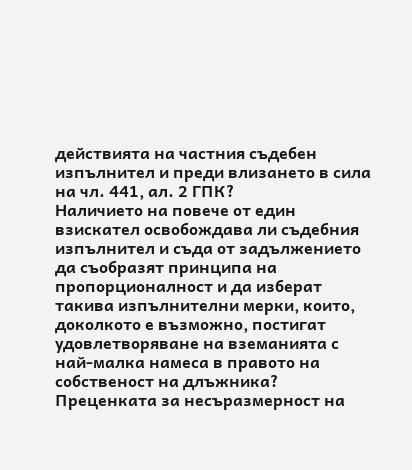действията на частния съдебен изпълнител и преди влизането в сила на чл. 441, ал. 2 ГПК?
Наличието на повече от един взискател освобождава ли съдебния изпълнител и съда от задължението да съобразят принципа на пропорционалност и да изберат такива изпълнителни мерки, които, доколкото е възможно, постигат удовлетворяване на вземанията с най-малка намеса в правото на собственост на длъжника?
Преценката за несъразмерност на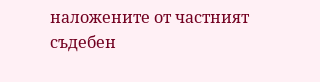наложените от частният съдебен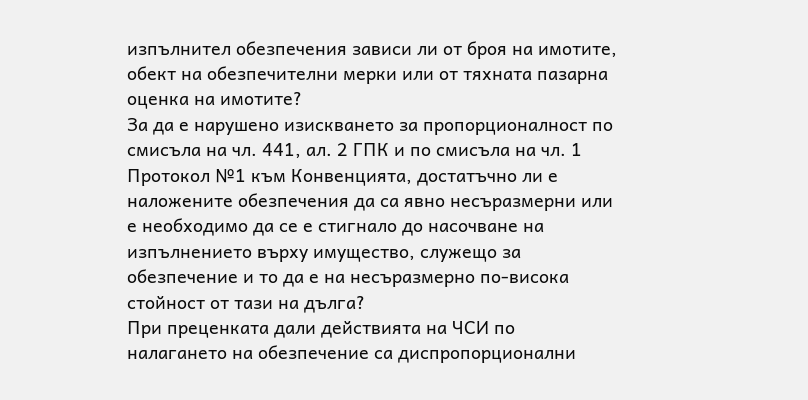изпълнител обезпечения зависи ли от броя на имотите, обект на обезпечителни мерки или от тяхната пазарна оценка на имотите?
За да е нарушено изискването за пропорционалност по смисъла на чл. 441, ал. 2 ГПК и по смисъла на чл. 1 Протокол №1 към Конвенцията, достатъчно ли е наложените обезпечения да са явно несъразмерни или е необходимо да се е стигнало до насочване на изпълнението върху имущество, служещо за обезпечение и то да е на несъразмерно по-висока стойност от тази на дълга?
При преценката дали действията на ЧСИ по налагането на обезпечение са диспропорционални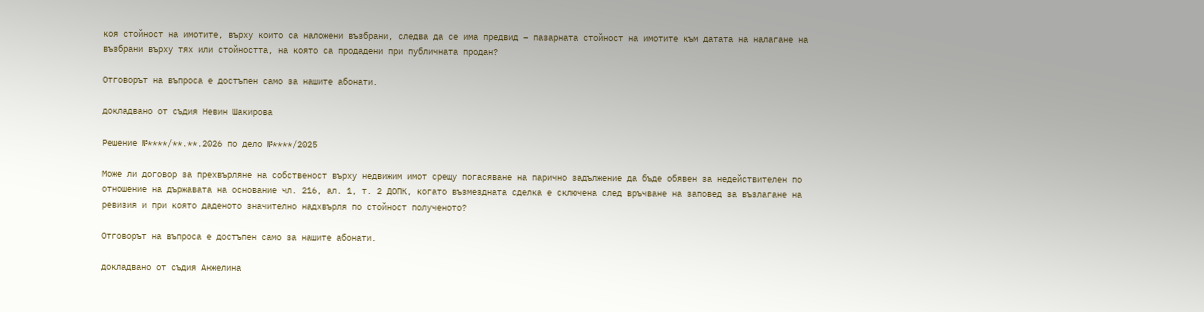коя стойност на имотите, върху които са наложени възбрани, следва да се има предвид – пазарната стойност на имотите към датата на налагане на възбрани върху тях или стойността, на която са продадени при публичната продан?

Отговорът на въпроса е достъпен само за нашите абонати.

докладвано от съдия Невин Шакирова

Решение №****/**.**.2026 по дело №****/2025

Може ли договор за прехвърляне на собственост върху недвижим имот срещу погасяване на парично задължение да бъде обявен за недействителен по отношение на държавата на основание чл. 216, ал. 1, т. 2 ДОПК, когато възмездната сделка е сключена след връчване на заповед за възлагане на ревизия и при която даденото значително надхвърля по стойност полученото?

Отговорът на въпроса е достъпен само за нашите абонати.

докладвано от съдия Анжелина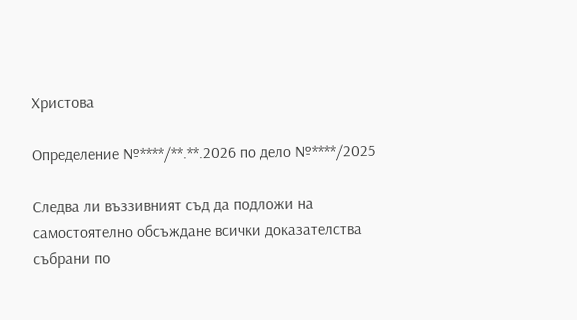Христова

Определение №****/**.**.2026 по дело №****/2025

Следва ли въззивният съд да подложи на самостоятелно обсъждане всички доказателства събрани по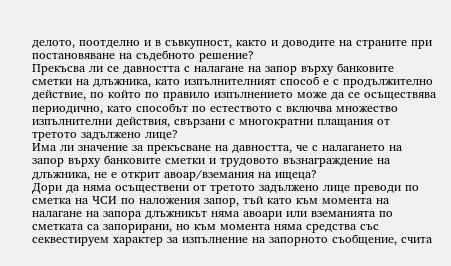делото, поотделно и в съвкупност, както и доводите на страните при постановяване на съдебното решение?
Прекъсва ли се давността с налагане на запор върху банковите сметки на длъжника, като изпълнителният способ е с продължително действие, по който по правило изпълнението може да се осъществява периодично, като способът по естеството с включва множество изпълнителни действия, свързани с многократни плащания от третото задължено лице?
Има ли значение за прекъсване на давността, че с налагането на запор върху банковите сметки и трудовото възнаграждение на длъжника, не е открит авоар/вземания на ищеца?
Дори да няма осъществени от третото задължено лице преводи по сметка на ЧСИ по наложения запор, тъй като към момента на налагане на запора длъжникът няма авоари или вземанията по сметката са запорирани, но към момента няма средства със секвестируем характер за изпълнение на запорното съобщение, счита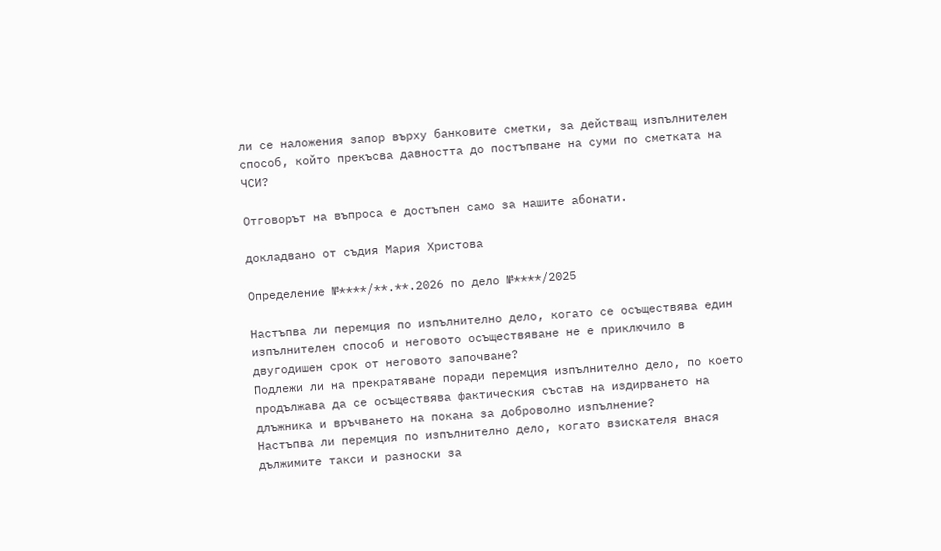ли се наложения запор върху банковите сметки, за действащ изпълнителен способ, който прекъсва давността до постъпване на суми по сметката на ЧСИ?

Отговорът на въпроса е достъпен само за нашите абонати.

докладвано от съдия Мария Христова

Определение №****/**.**.2026 по дело №****/2025

Настъпва ли перемция по изпълнително дело, когато се осъществява един изпълнителен способ и неговото осъществяване не е приключило в двугодишен срок от неговото започване?
Подлежи ли на прекратяване поради перемция изпълнително дело, по което продължава да се осъществява фактическия състав на издирването на длъжника и връчването на покана за доброволно изпълнение?
Настъпва ли перемция по изпълнително дело, когато взискателя внася дължимите такси и разноски за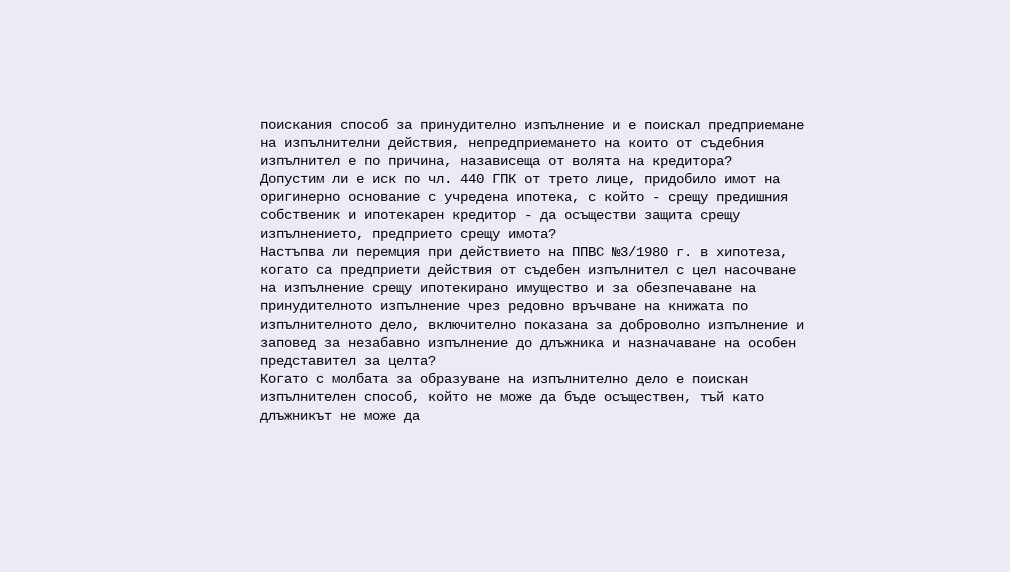поискания способ за принудително изпълнение и е поискал предприемане на изпълнителни действия, непредприемането на които от съдебния изпълнител е по причина, назависеща от волята на кредитора?
Допустим ли е иск по чл. 440 ГПК от трето лице, придобило имот на оригинерно основание с учредена ипотека, с който - срещу предишния собственик и ипотекарен кредитор - да осъществи защита срещу изпълнението, предприето срещу имота?
Настъпва ли перемция при действието на ППВС №3/1980 г. в хипотеза, когато са предприети действия от съдебен изпълнител с цел насочване на изпълнение срещу ипотекирано имущество и за обезпечаване на принудителното изпълнение чрез редовно връчване на книжата по изпълнителното дело, включително показана за доброволно изпълнение и заповед за незабавно изпълнение до длъжника и назначаване на особен представител за целта?
Когато с молбата за образуване на изпълнително дело е поискан изпълнителен способ, който не може да бъде осъществен, тъй като длъжникът не може да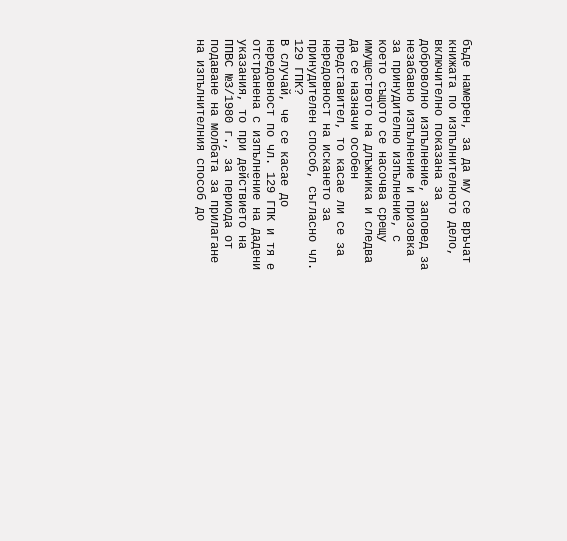бъде намерен, за да му се връчат книжата по изпълнителното дело, включително показана за доброволно изпълнение, заповед за незабавно изпълнение и призовка за принудително изпълнение, с което същото се насочва срещу имуществото на длъжника и следва да се назначи особен представител, то касае ли се за нередовност на искането за принудителен способ, съгласно чл. 129 ГПК?
В случай, че се касае до нередовност по чл. 129 ГПК и тя е отстранена с изпълнение на дадени указания, то при действието на ППВС №3/1980 г., за периода от подаване на молбата за прилагане на изпълнителния способ до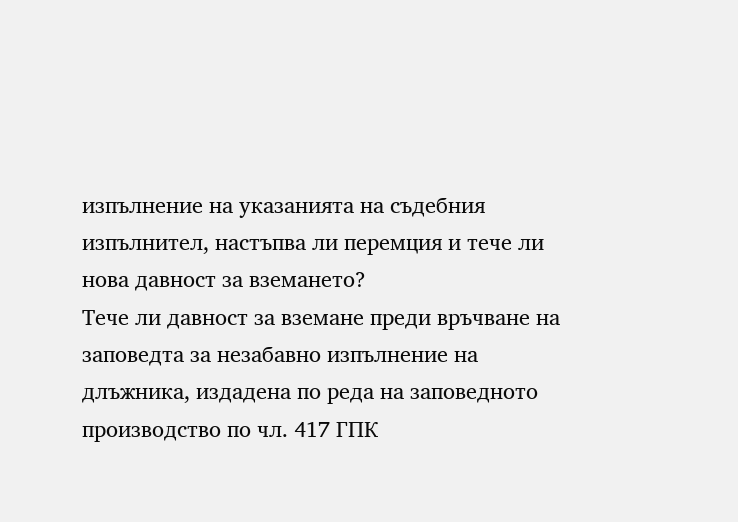изпълнение на указанията на съдебния изпълнител, настъпва ли перемция и тече ли нова давност за вземането?
Тече ли давност за вземане преди връчване на заповедта за незабавно изпълнение на длъжника, издадена по реда на заповедното производство по чл. 417 ГПК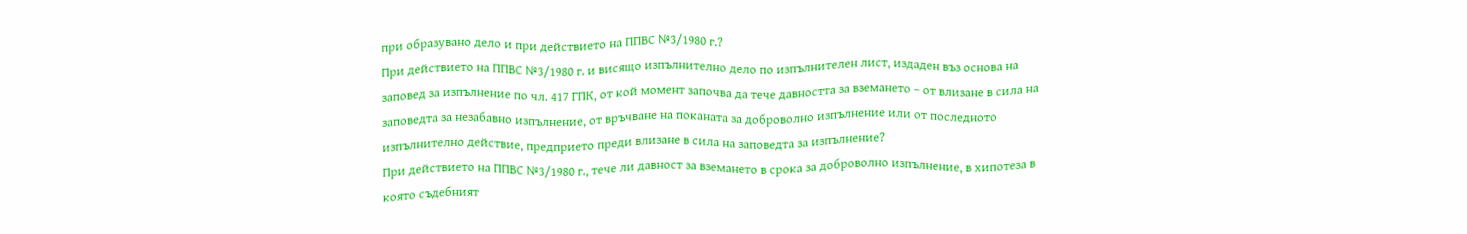при образувано дело и при действието на ППВС №3/1980 г.?
При действието на ППВС №3/1980 г. и висящо изпълнително дело по изпълнителен лист, издаден въз основа на заповед за изпълнение по чл. 417 ГПК, от кой момент започва да тече давността за вземането – от влизане в сила на заповедта за незабавно изпълнение, от връчване на поканата за доброволно изпълнение или от последното изпълнително действие, предприето преди влизане в сила на заповедта за изпълнение?
При действието на ППВС №3/1980 г., тече ли давност за вземането в срока за доброволно изпълнение, в хипотеза в която съдебният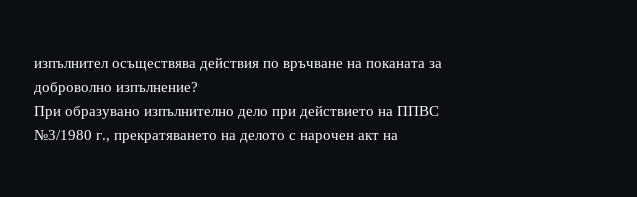изпълнител осъществява действия по връчване на поканата за доброволно изпълнение?
При образувано изпълнително дело при действието на ППВС №3/1980 г., прекратяването на делото с нарочен акт на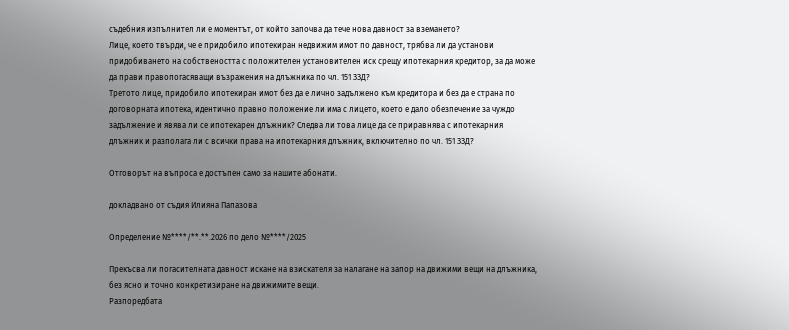съдебния изпълнител ли е моментът, от който започва да тече нова давност за вземането?
Лице, което твърди, че е придобило ипотекиран недвижим имот по давност, трябва ли да установи придобиването на собствеността с положителен установителен иск срещу ипотекарния кредитор, за да може да прави правопогасяващи възражения на длъжника по чл. 151 ЗЗД?
Третото лице, придобило ипотекиран имот без да е лично задължено към кредитора и без да е страна по договорната ипотека, идентично правно положение ли има с лицето, което е дало обезпечение за чуждо задължение и явява ли се ипотекарен длъжник? Следва ли това лице да се приравнява с ипотекарния длъжник и разполага ли с всички права на ипотекарния длъжник, включително по чл. 151 ЗЗД?

Отговорът на въпроса е достъпен само за нашите абонати.

докладвано от съдия Илияна Папазова

Определение №****/**.**.2026 по дело №****/2025

Прекъсва ли погасителната давност искане на взискателя за налагане на запор на движими вещи на длъжника, без ясно и точно конкретизиране на движимите вещи.
Разпоредбата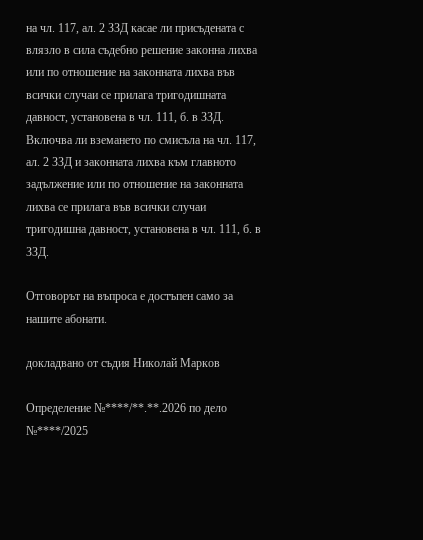на чл. 117, ал. 2 ЗЗД касае ли присъдената с влязло в сила съдебно решение законна лихва или по отношение на законната лихва във всички случаи се прилага тригодишната давност, установена в чл. 111, б. в ЗЗД.
Включва ли вземането по смисъла на чл. 117, ал. 2 ЗЗД и законната лихва към главното задължение или по отношение на законната лихва се прилага във всички случаи тригодишна давност, установена в чл. 111, б. в ЗЗД.

Отговорът на въпроса е достъпен само за нашите абонати.

докладвано от съдия Николай Марков

Определение №****/**.**.2026 по дело №****/2025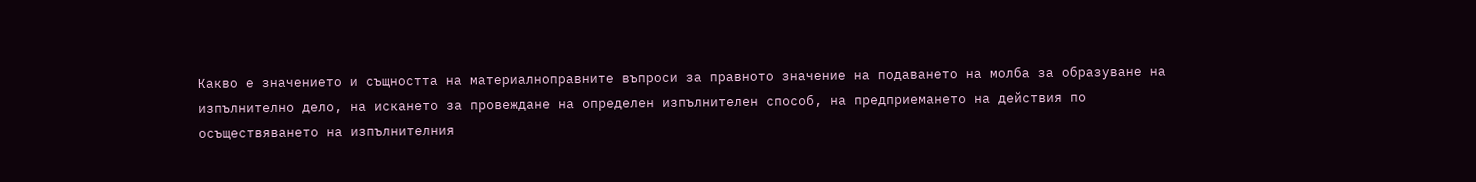Какво е значението и същността на материалноправните въпроси за правното значение на подаването на молба за образуване на изпълнително дело, на искането за провеждане на определен изпълнителен способ, на предприемането на действия по осъществяването на изпълнителния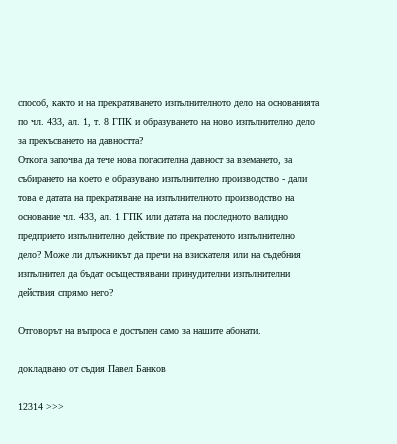способ, както и на прекратяването изпълнителното дело на основанията по чл. 433, ал. 1, т. 8 ГПК и образуването на ново изпълнително дело за прекъсването на давността?
Откога започва да тече нова погасителна давност за вземането, за събирането на което е образувано изпълнително производство - дали това е датата на прекратяване на изпълнителното производство на основание чл. 433, ал. 1 ГПК или датата на последното валидно предприето изпълнително действие по прекратеното изпълнително дело? Може ли длъжникът да пречи на взискателя или на съдебния изпълнител да бъдат осъществявани принудителни изпълнителни действия спрямо него?

Отговорът на въпроса е достъпен само за нашите абонати.

докладвано от съдия Павел Банков

12314 >>>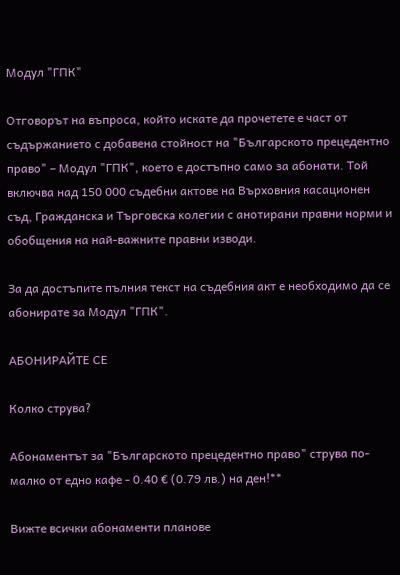Модул "ГПК"

Отговорът на въпроса, който искате да прочетете е част от съдържанието с добавена стойност на "Българското прецедентно право" – Модул "ГПК", което е достъпно само за абонати. Той включва над 150 000 съдебни актове на Върховния касационен съд, Гpaждaнcĸa и Tъpгoвcĸa ĸoлeгии с анотирани правни норми и обобщения на най-важните правни изводи.

За да достъпите пълния текст на съдебния акт е необходимо да се абонирате за Модул "ГПК".

АБОНИРАЙТЕ СЕ

Колко струва?

Абонаментът за "Българското прецедентно право" струва по-малко от едно кафе - 0.40 € (0.79 лв.) на ден!**

Вижте всички абонаменти планове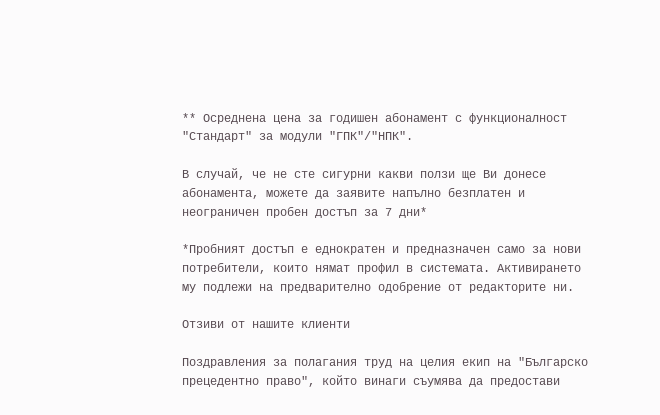** Осреднена цена за годишен абонамент с функционалност "Стандарт" за модули "ГПК"/"НПК".

В случай, че не сте сигурни какви ползи ще Ви донесе абонамента, можете да заявите напълно безплатен и неограничен пробен достъп за 7 дни*

*Пробният достъп е еднократен и предназначен само за нови потребители, които нямат профил в системата. Активирането му подлежи на предварително одобрение от редакторите ни.

Отзиви от нашите клиенти

Поздравления за полагания труд на целия екип на "Българско прецедентно право", който винаги съумява да предостави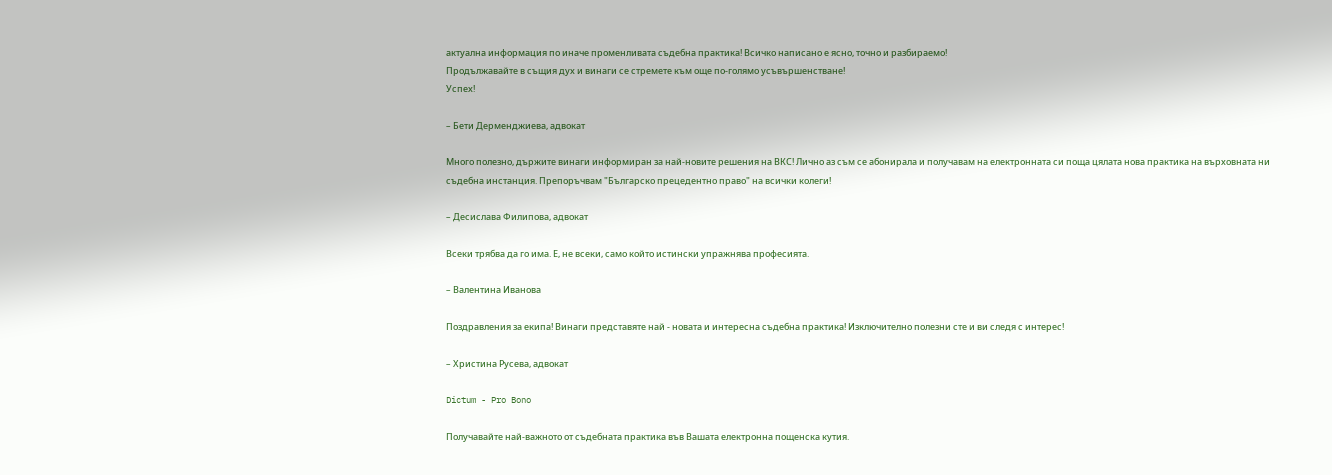актуална информация по иначе променливата съдебна практика! Всичко написано е ясно, точно и разбираемо!
Продължавайте в същия дух и винаги се стремете към още по-голямо усъвършенстване!
Успех!

– Бети Дерменджиева, адвокат

Много полезно, държите винаги информиран за най-новите решения на ВКС! Лично аз съм се абонирала и получавам на електронната си поща цялата нова практика на върховната ни съдебна инстанция. Препоръчвам "Българско прецедентно право" на всички колеги!

– Десислава Филипова, адвокат

Всеки трябва да го има. Е, не всеки, само който истински упражнява професията.

– Валентина Иванова

Поздравления за екипа! Винаги представяте най - новата и интересна съдебна практика! Изключително полезни сте и ви следя с интерес!

– Христина Русева, адвокат

Dictum - Pro Bono

Получавайте най-важното от съдебната практика във Вашата електронна пощенска кутия.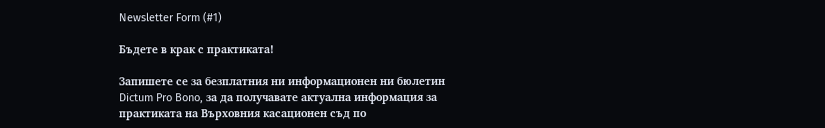Newsletter Form (#1)

Бъдете в крак с практиката!

Запишете се за безплатния ни информационен ни бюлетин Dictum Pro Bono, за да получавате актуална информация за практиката на Върховния касационен съд по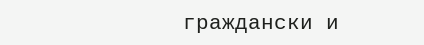граждански и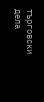търговски дела